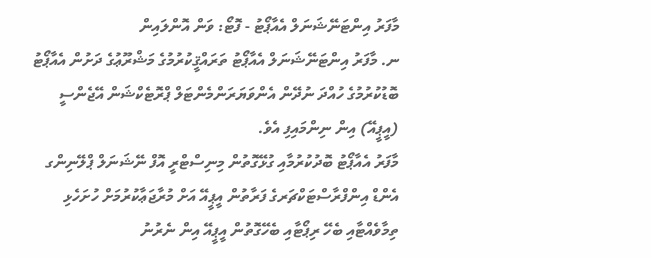މާފަރު އިންޓަނޭޝަނަލް އެއާޕޯޓު - ފޮޓޯ: ވަން އޮންލައިން
ނ. މާފަރު އިންޓަނޭޝަނަލް އެއާޕޯޓު ތަރައްޤީކުރުމުގެ މަޝްރޫޢުގެ ދަށުން އެއާޕޯޓު ބޮޑުކުރުމުގެ ހުއްދަ ނުދޭން އެންވަޔަރަންމެންޓަލް ޕްރޮޓެކްޝަން އޭޖެންސީ (އީޕީއޭ) އިން ނިންމައިފި އެވެ.
މާފަރު އެއާޕޯޓު ބޮދުކުރުމާއި ގުޅޭގޮތުން މިނިސްޓްރީ އޮފް ނޭޝަނަލް ޕްލޭނިންގ އެންޑް އިންފްރާސްޓަކްޗަރގެ ފަރާތުން އީޕީއޭ އަށް މުރާޖަޢާކުރުމަށް ހުށަހެޅި ތިމާވެއްޓާއި ބެހޭ ރިޕޯޓާއި ބެހޭގޮތުން އީޕީއޭ އިން ނެރުނު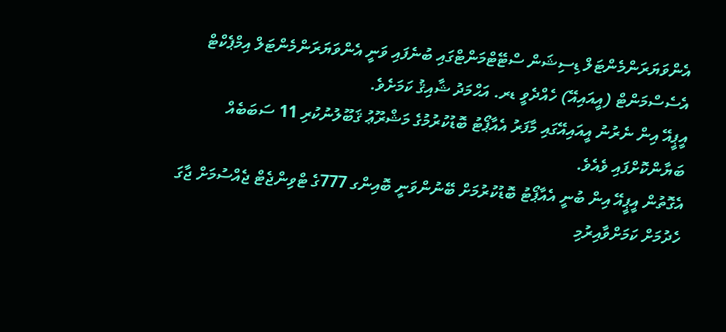އެންވަޔަރަންމެންޓަލް ޑިސިޝަން ސްޓޭޓްމަންޓްގައި ބުނެފައި ވަނީ އެންވަޔަރަންމެންޓަލް އިމްޕެކްޓް އެސެސްމަންޓް (އީއައިއޭ) ހެއްދެވީ ޑރ. އަޙްމަދު ޝާއިޤު ކަމަށެވެ.
އީޕީއޭ އިން ނެރުނު އީއައިއޭގައި މާފަރު އެއާޕޯޓު ބޮޑުކުރުމުގެ މަޝްރޫޢު ޤަބޫލުނުކުރި 11 ސަބަބެއް ބަޔާންކޮށްފައި ވެއެވެ.
އެގޮތުން އީޕީއޭ އިން ބުނީ އެއާޕޯޓު ބޮޑުކުރުމަށް ބޭނުންވަނީ ބޮއިންގ 777ގެ ޓްވިންޖެޓް ޖެއްސުމަށް ޖާގަ ހެދުމަށް ކަމަށްވާއިރުމި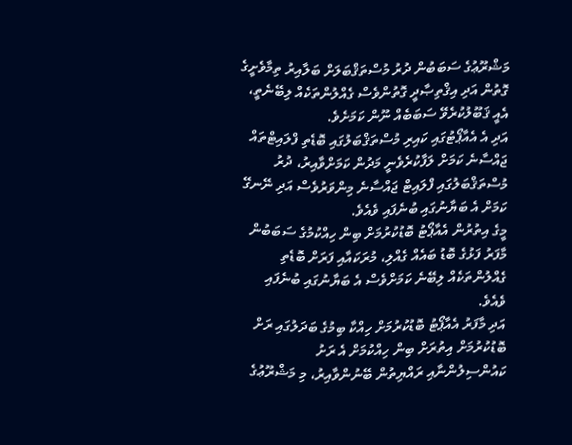މަޝްރޫޢުގެ ސަބަބުން ދުރު މުސްތަޤްބަލަށް ބަލާއިރު ތިމާވެށީގެ ގޮތުން އަދި އިޤްތިޞާދީ ގޮތުންވެސް ގެއްލުންތަކެއް ލިބޭނެތީ، އެއީ ޤަބޫލުކުރެވޭ ސަބަބެއް ނޫން ކަމަށެވެ.
އަދި އެ އެއާޕޯޓުގައި ކައިރި މުސްތަޤްބަލުގައި ބޮޑެތި ފްލައިޓްތައް ޖައްސާނެ ކަމަށް ލަފާކުރެވެނީ މަދުން ކަމަށްވާއިރު، ދުރު މުސްތަޤްބަލުގައި ފްލައިޓް ޖައްސާނެ މިންވަރުވެސް އަދި ނޭނގޭ ކަމަށް އެ ބަޔާނުގައި ބުނެފައި ވެއެވެ.
މީގެ އިތުރުން އެއާޕޯޓު ބޮޑުކުރުމަށް ބިން ހިއްކުމުގެ ސަބަބުން މާފަރު ފަޅުގެ ބޮޑު ބައެއް ގެއްލި، މުރަކައާއި ފަރަށް ބޮޑެތި ގެއްލުންތަކެއް ލިބޭނެ ކަމަށްވެސް އެ ބަޔާނުގައި ބުނެފައި ވެއެވެ.
އަދި މާފަރު އެއާޕޯޓު ބޮޑުކުރުމަށް ހިއްކާ ބިމުގެ ބަދަލުގައި ރަށް ބޮޑުކުރުމަށް އިތުރަށް ބިން ހިއްކުމަށް އެ ރަށު ކައުންސިލުންނާއި ރައްޔިތުން ބޭނުންވާއިރު، މި މަޝްރޫޢުގެ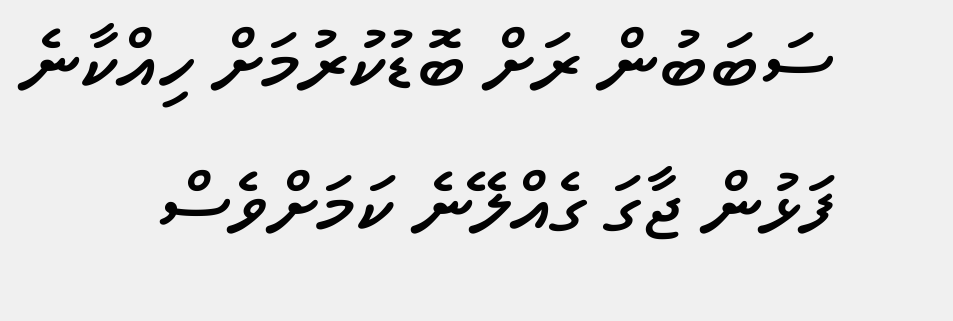ސަބަބުން ރަށް ބޮޑުކުރުމަށް ހިއްކާނެ ފަޅުން ޖާގަ ގެއްލޭނެ ކަމަށްވެސް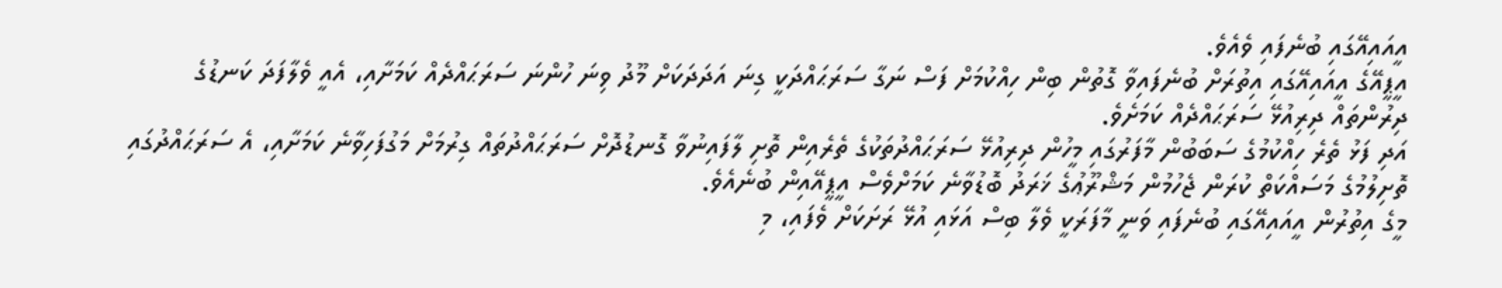އީއައިއޭގައި ބުނެފައި ވެއެވެ.
އީޕީއޭގެ އީއައިއޭގައި އިތުރަށް ބުނެފައިވާ ގޮތުން ބިން ހިއްކުމަށް ފަސް ނަގާ ސަރަޙައްދަކީ ގިނަ އަދަދަކަށް މޫދު ވިނަ ހުންނަ ސަރަޙައްދެއް ކަމަށާއި، އެއީ ވެލާފަދަ ކަނޑުގެ ދިރުންތައް ދިރިއުޅޭ ސަރަޙައްދެއް ކަމަށެވެ.
އަދި ފަޅު ތެރެ ހިއްކުމުގެ ސަބަބުން މާފަރުގައި މީހުން ދިރިއުޅޭ ސަރަޙައްދުތަކުގެ ތެރެއިން ތޮށި ލާފައިނުވާ ގޮނޑުދޮށް ސަރަޙައްދުތައް ގިރުމަށް މަގުފަހިވާނެ ކަމަށާއި، އެ ސަރަޙައްދުގައި ތޮށިލުމުގެ މަސައްކަތް ކުރަން ޖެހުމުން މަޝްރޫޢުގެ ޚަރަދު ބޮޑުވާނެ ކަމަށްވެސް އީޕީއޭއިން ބުނެއެވެ.
މީގެ އިތުރުން އީއައިއޭގައި ބުނެފައި ވަނީ މާފަރަކީ ވެލާ ބިސް އަޅައި އުޅޭ ރަށަކަށް ވެފައި، މި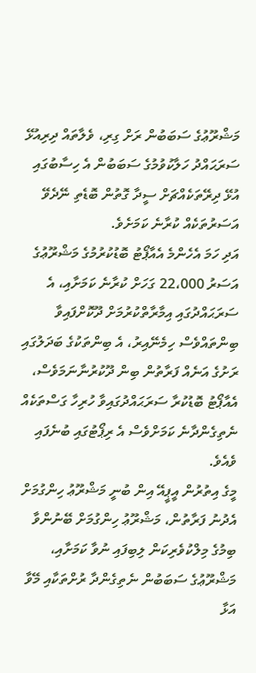މަޝްރޫޢުގެ ސަބަބުން ރަށް ގިރި، ވެލާތައް ދިރިއުޅޭ ސަރަޙައްދު ހަލާކުވުމުގެ ސަބަބުން އެ ހިސާބުގައި އުޅޭ ދިރޭތަކެއްޗަށް ސީދާ ގޮތުން ބޮޑެތި ނޭދެވޭ އަސަރުތަކެއް ކުރާނެ ކަމަށެވެ.
އަދި ހަމަ އެހެންމެ އެއާޕޯޓު ބޮޑުކުރުމުގެ މަޝްރޫޢުގެ އަސަރު 22،000 ގަހަށް ކުރާނެ ކަމަށާއި، އެ ސަރަޙައްދުގައި އިމާރާތްކުރުމަށް ދޫކޮށްފައިވާ ބިންތައްވެސް ހިމެނޭއިރު، އެ ބިންތަކުގެ ބަދަލުގައި ރަށުގެ އަނެއް ފަރާތުން ބިން ދޫކުރުނާނަމަވެސް، އެއާޕޯޓު ބޮޑުކުރާ ސަރަޙައްދުގައިވާ ހުރިހާ ގަސްތަކެއް ނެތިގެންދާނެ ކަމަށްވެސް އެ ރިޕޯޓުގައި ބުނެފައި ވެއެވެ.
މީގެ އިތުރުން އީޕީއޭ އިން ބުނީ މަޝްރޫޢު ހިންގުމަށް އެދުނު ފަރާތުން، މަޝްރޫޢު ހިންގުމަށް ބޭނުންވާ ބިމުގެ މިލްކުވެރިކަން ލިބިފައި ނުވާ ކަމަށާއި، މަޝްރޫޢުގެ ސަބަބުން ނެތިގެންދާ ރުށްތަކާއި މޭވާ އަޅާ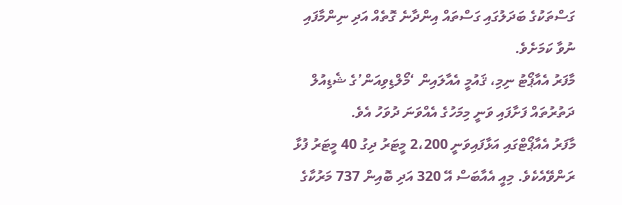ގަސްތަކުގެ ބަދަލުގައި ގަސްތައް އިންދާނެ ގޮތެއް އަދި ނިންމާފައި ނުވާ ކަމަށެވެ.
މާފަރު އެއާޕޯޓު ނިމި، ޤައުމީ އެއާލައިން ‘މޯލްޑިވިއަން’ގެ ޝެޑިއުލް ދަތުރުތައް ފަށާފައި ވަނީ މިމަހުގެ އެއްވަނަ ދުވަހު އެވެ.
މާފަރު އެއާޕޯޓްގައި އަޅާފައިވަނީ 2،200 މީޓަރު ދިގު 40 މީޓަރު ފުޅާ ރަންވޭއެކެވެ. މިއީ އެއާބަސް އޭ 320 އަދި ބޮއިން 737 މަރުކާގެ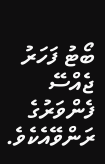ބޯޓު ފަހަރު ޖެއްސޭ ފެންވަރުގެ ރަންވޭއެކެވެ.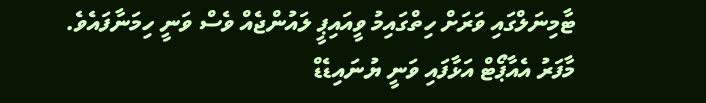ޓާމިނަލްގައި ވަރަށް ހިތްގައިމު ވީއައިޕީ ލައުންޖެއް ވެސް ވަނީ ހިމަނާފައެވެ.
މާފަރު އެއާޕޯޓް އަޅާފައި ވަނީ ޔުނައިޑެޑް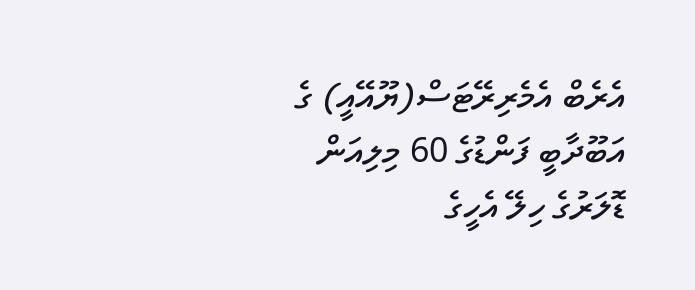އެރެބް އެމެރިރޭޓަސް(ޔޫއޭއީ) ގެ އަބޫދާބީ ފަންޑުގެ 60 މިލިއަން ޑޮލަރުގެ ހިލޭ އެހީގެ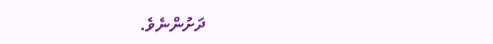ދަށުންނެވެ.